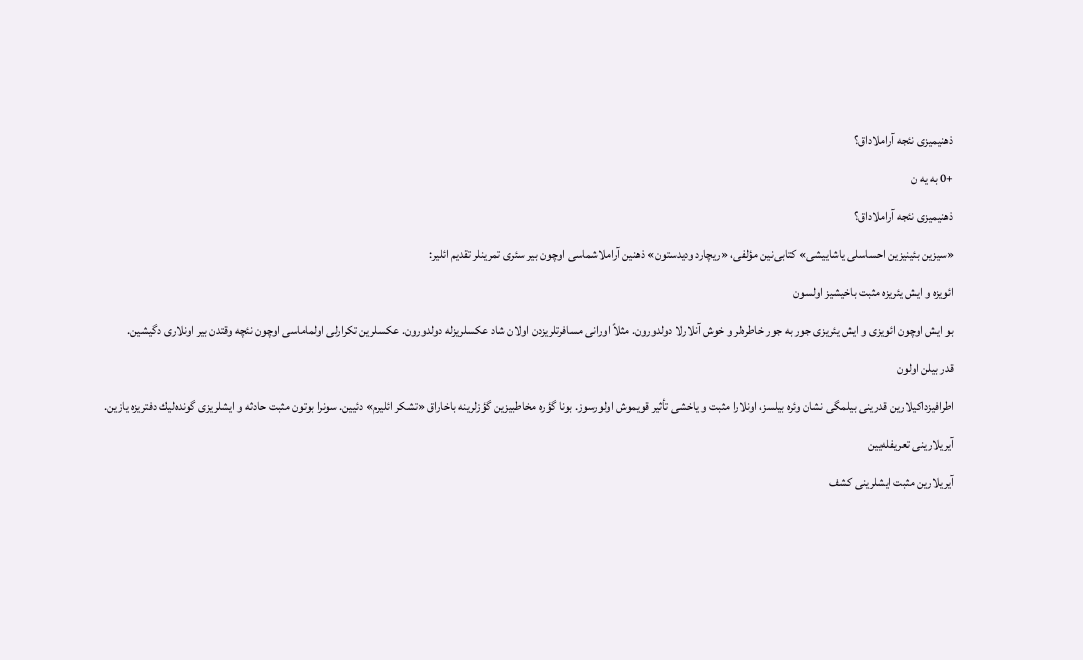ذهنیمیزی نئجه آراملاداق؟

+0 به یه ن

ذهنیمیزی نئجه آراملاداق؟

«سیزین بئینیزین احساسلی یاشاییشی» كتابی‌نین مؤلفی، «ریچارد ودیدستون» ذهنین آراملاشماسی اوچون بیر سئری تمرینلر تقدیم ائلیر:

ائویزه و ایش یئریزه مثبت باخیشیز اولسون

بو ایش اوچون ائویزی و ایش یئریزی جور به جور خاطره‌لر و خوش آنلارلا دولدورون. مثلاً اورانی مسافرتلریزدن اولان شاد عكسلریزله دولدورون. عكسلرین تكرارلی اولماماسی اوچون نئچه وقتدن بیر اونلاری دگیشین.

قدر بیلن اولون

اطرافیزداكیلارین قدرینی بیلمگی نشان وئره‌ بیلسز، اونلارا مثبت و یاخشی تأثیر قویموش اولورسوز. بونا گؤره مخاطبیزین گؤزلرینه باخاراق «تشكر ائلیرم» دئیین. سونرا بوتون مثبت حادثه و ایشلریزی گونده‌لیك دفتریزه یازین.

آیریلارینی تعریفله‌یین

آیریلارین مثبت ایشلرینی كشف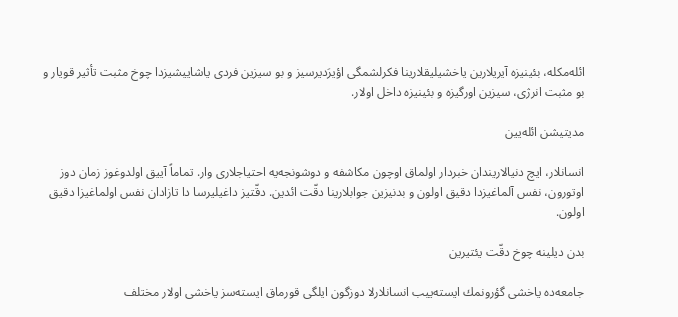ائله‌مكله، بئینیزه آیریلارین یاخشیلیقلارینا فكرلشمگی اؤیرَدیرسیز و بو سیزین فردی یاشاییشیزدا چوخ مثبت تأثیر قویار و بو مثبت انرژی، سیزین اورگیزه و بئینیزه داخل اولار.

مدیتیشن ائله‌یین

انسانلار، ایچ دنیالاریندان خبردار اولماق اوچون مكاشفه و دوشونجه‌یه احتیاجلاری وار. تماماً آییق اولدوغوز زمان دوز اوتورون، نفس آلماغیزدا دقیق اولون و بدنیزین جوابلارینا دقّت ائدین. دقّتیز داغیلیرسا دا تازادان نفس اولماغیزا دقیق اولون.

بدن دیلینه چوخ دقّت یئتیرین

جامعه‌ده یاخشی گؤرونمك ایسته‌ییب انسانلارلا دوزگون ایلگی قورماق ایسته‌سز یاخشی اولار مختلف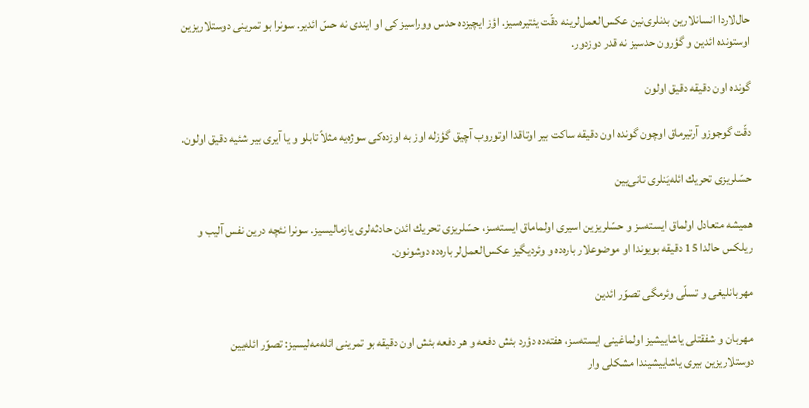حال‌لاردا انسانلارین بدنلری‌نین عكس‌العمل‌لرینه دقّت یئتیره‌سیز. اؤز ایچیزده حدس ووراسیز كی او ایندی نه حسّ ائدیر. سونرا بو تمرینی دوستلاریزین اوستونده ائدین و گؤرون حدسیز نه قدر دوزدور.

گونده اون دقیقه دقیق اولون

دقّت گوجوزو آرتیرماق اوچون گونده اون دقیقه ساكت بیر اوتاقدا اوتوروب آچیق گؤزله اوز به اوزده‌كی سوژه‌یه مثلاً تابلو و یا آیری بیر شئیه دقیق اولون.

حسّلریزی تحریك ائله‌یَنلری تانی‌یین

همیشه متعادل اولماق ایسته‌سز و حسّلریزین اسیری اولماماق ایسته‌سز، حسّلریزی تحریك ائدن حادثه‌لری یازمالیسیز. سونرا نئچه درین نفس آلیب و ریلكس حالدا 15 دقیقه بویوندا او موضوعلار باره‌ده و وئردیگیز عكس‌العمل‌لر باره‌ده دوشونون.

مهربانلیغی و تسلّی وئرمگی تصوّر ائدین

مهربان و شفقتلی یاشاییشیز اولماغینی ایسته‌سز، هفته‌ده دؤرد بئش دفعه و هر دفعه بئش اون دقیقه بو تمرینی ائله‌مه‌لیسیز: تصوّر ائله‌یین دوستلاریزین بیری یاشاییشیندا مشكلی وار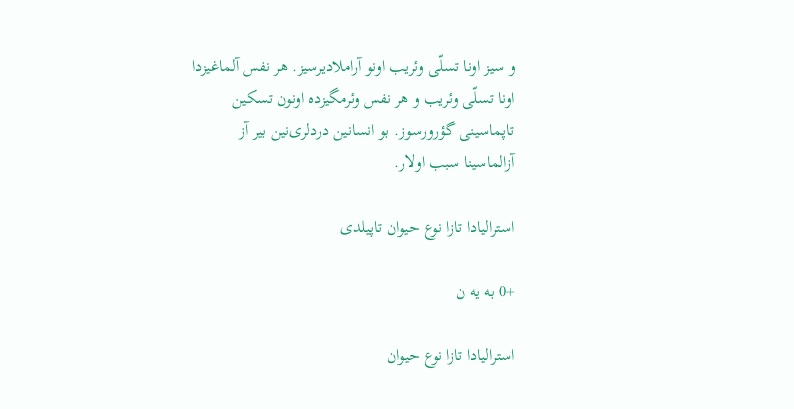و سیز اونا تسلّی وئریب اونو آراملادیرسیز. هر نفس آلماغیزدا اونا تسلّی وئریب و هر نفس وئرمگیزده اونون تسكین تاپماسینی گؤرورسوز. بو انسانین دردلری‌نین بیر آز آزالماسینا سبب اولار.

استرالیادا تازا نوع حیوان تاپیلدی

+0 به یه ن

استرالیادا تازا نوع حیوان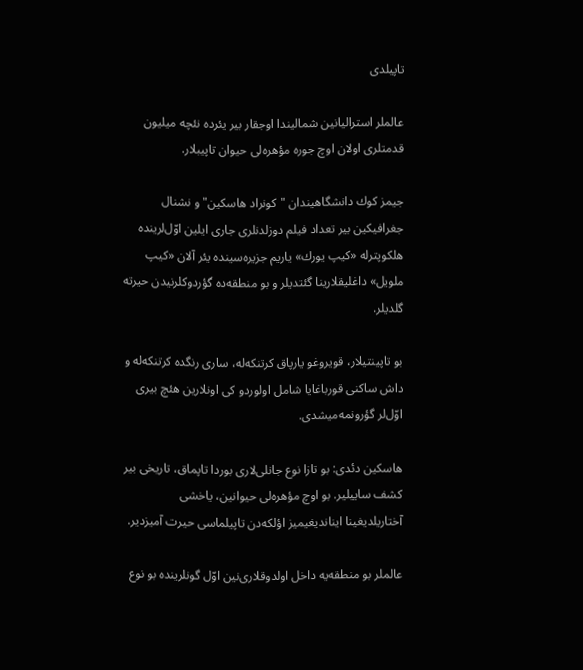تاپیلدی

عالملر استرالیانین شمالیندا اوجقار بیر یئرده نئچه میلیون قدمتلری اولان اوچ جوره مؤهره‌لی حیوان تاپیبلار.

جیمز كوك دانشگاهیندان "كونراد هاسكین" و نشنال جغرافیكین بیر تعداد فیلم دوزلدنلری جاری ایلین اوّل‌لرینده هلكوپترله «كیپ یورك» یاریم جزیره‌سینده یئر آلان «كیپ ملویل» داغلیقلارینا گئتدیلر و بو منطقه‌ده گؤردوكلرنیدن حیرته گلدیلر.

بو تاپینتیلار، قویروغو یارپاق كرتنكه‌له، ساری رنگده كرتنكه‌له و داش ساكنی قورباغایا شامل اولوردو كی اونلارین هئچ بیری اوّل‌لر گؤرونمه‌میشدی.

هاسكین دئدی: بو تازا نوع جانلی‌لاری بوردا تاپماق، تاریخی بیر كشف ساییلیر. بو اوچ مؤهره‌لی حیوانین، یاخشی آختاریلدیغینا ایناندیغیمیز اؤلكه‌دن تاپیلماسی حیرت آمیزدیر.

عالملر بو منطقه‌یه داخل اولدوقلاری‌نین اوّل گونلرینده بو نوع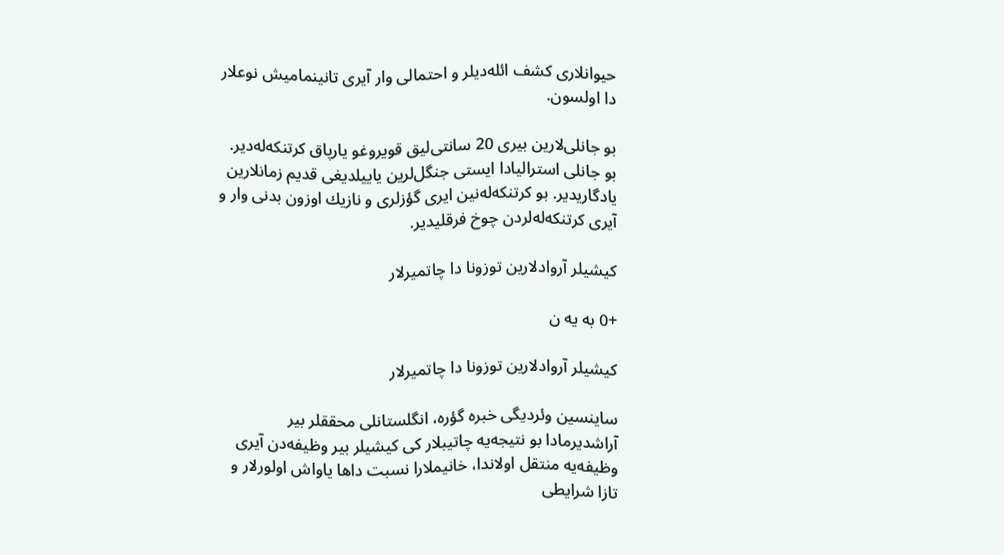حیوانلاری كشف ائله‌دیلر و احتمالی وار آیری تانینمامیش نوعلار دا اولسون.

بو جانلی‌لارین بیری 20 سانتی‌لیق قویروغو یارپاق كرتنكه‌له‌دیر. بو جانلی استرالیادا ایستی جنگل‌لرین یاییلدیغی قدیم زمانلارین یادگاریدیر. بو كرتنكه‌له‌نین ایری گؤزلری و نازیك اوزون بدنی وار و آیری كرتنكه‌له‌لردن چوخ فرقلیدیر.

كیشیلر آروادلارین توزونا دا چاتمیرلار

+0 به یه ن

كیشیلر آروادلارین توزونا دا چاتمیرلار

ساینسین وئردیگی خبره گؤره، انگلستانلی محققلر بیر آراشدیرمادا بو نتیجه‌یه چاتیبلار كی كیشیلر بیر وظیفه‌دن آیری وظیفه‌یه منتقل اولاندا، خانیملارا نسبت داها یاواش اولورلار و تازا شرایطی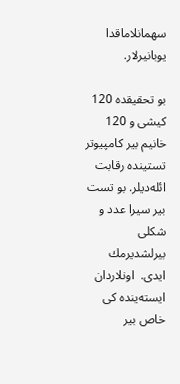سهمانلاماقدا یوبانیرلار.

بو تحقیقده 120 كیشی و 120 خانیم بیر كامپیوتر تستینده رقابت ائله‌دیلر. بو تست بیر سیرا عدد و شكلی بیرلشدیرمك ایدی.  اونلاردان ایسته‌ینده كی خاص بیر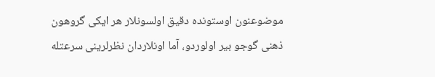موضوعنون اوستونده دقیق اولسونلار هر ایكی گروهون ذهنی گوجو بیر اولوردو، آما اونلاردان نظرلرینی سرعتله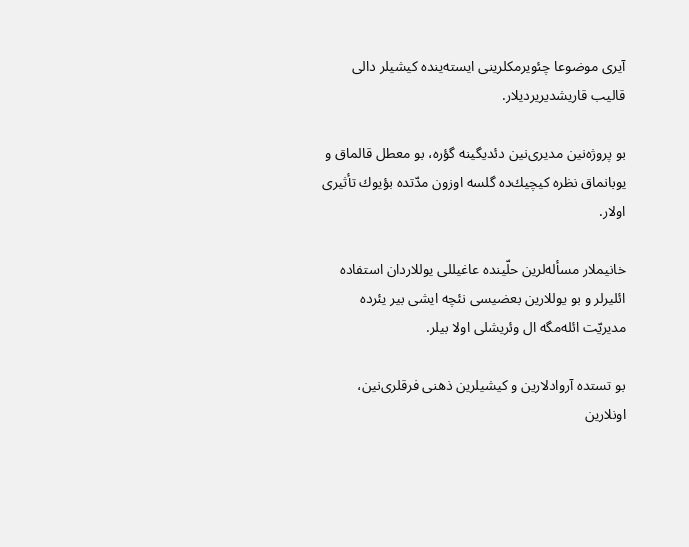آیری موضوعا چئویرمكلرینی ایسته‌ینده كیشیلر دالی قالیب قاریشدیریردیلار.

بو پروژه‌نین مدیری‌نین دئدیگینه گؤره، بو معطل قالماق و یوبانماق نظره كیچیك‌ده گلسه اوزون مدّتده بؤیوك تأثیری اولار.

خانیملار مسأله‌لرین حلّینده عاغیللی یوللاردان استفاده ائلیرلر و بو یوللارین بعضیسی نئچه ایشی بیر یئرده مدیریّت ائله‌مگه ال وئریشلی اولا بیلر.

بو تستده آروادلارین و كیشیلرین ذهنی فرقلری‌نین، اونلارین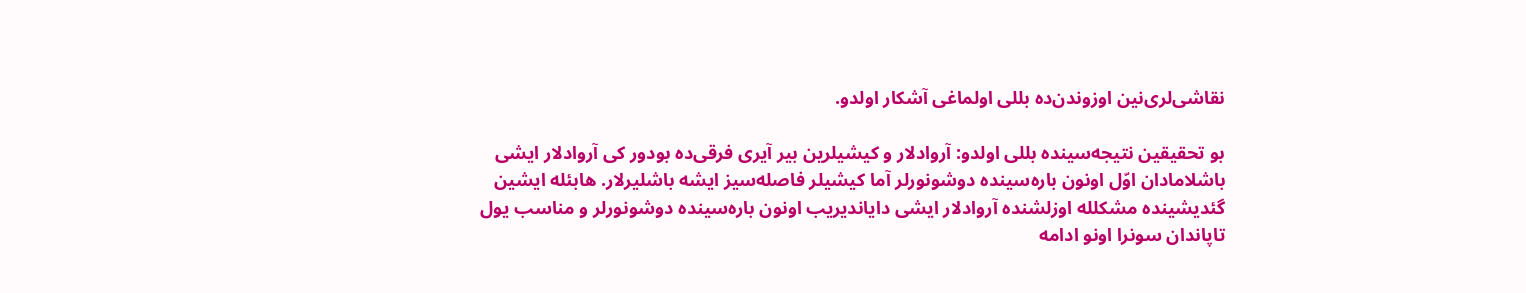نقاشی‌لری‌نین اوزوندن‌ده بللی اولماغی آشكار اولدو.

بو تحقیقین نتیجه‌سینده بللی اولدو: آروادلار و كیشیلرین بیر آیری فرقی‌ده بودور كی آروادلار ایشی باشلامادان اوّل اونون باره‌سینده دوشونورلر آما كیشیلر فاصله‌سیز ایشه باشلیرلار. هابئله ایشین گئدیشینده مشكلله اوزلشنده آروادلار ایشی دایاندیریب اونون باره‌سینده دوشونورلر و مناسب یول تاپاندان سونرا اونو ادامه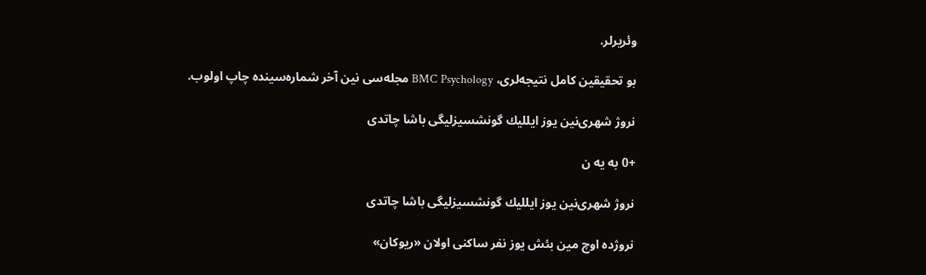وئریرلر.

بو تحقیقین كامل نتیجه‌لری، BMC Psychology مجله‌سی نین آخر شماره‌سینده چاپ اولوب.

نروژ شهری‌نین یوز ایللیك گونشسیزلیگی باشا چاتدی

+0 به یه ن

نروژ شهری‌نین یوز ایللیك گونشسیزلیگی باشا چاتدی

نروژده اوچ مین بئش یوز نفر ساكنی اولان «ریوكان»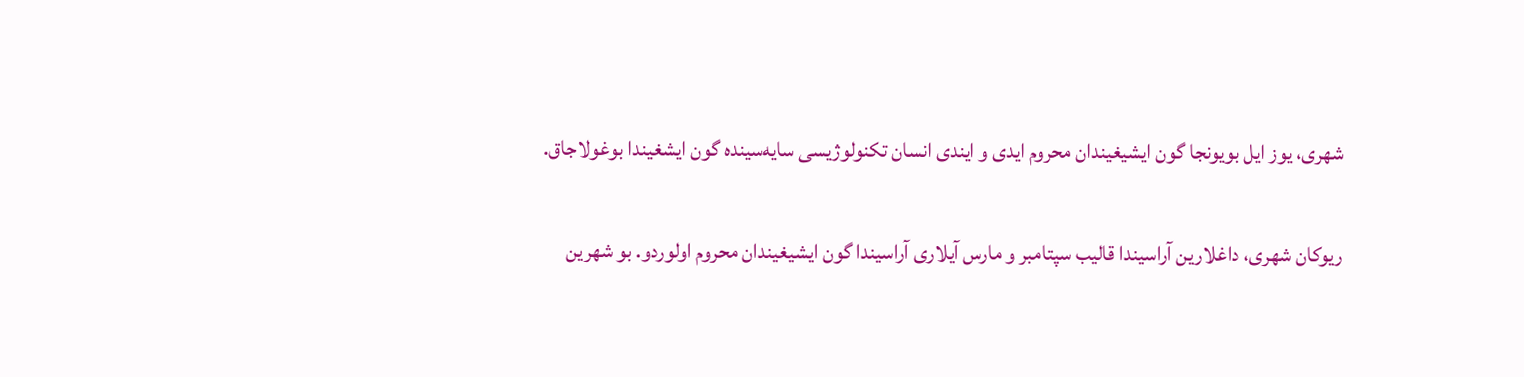شهری، یوز ایل بویونجا گون ایشیغیندان محروم ایدی و ایندی انسان تكنولوژیسی سایه‌سینده گون ایشغیندا بوغولاجاق.

ریوكان شهری، داغلارین آراسیندا قالیب سپتامبر و مارس آیلاری آراسیندا گون ایشیغیندان محروم اولوردو. بو شهرین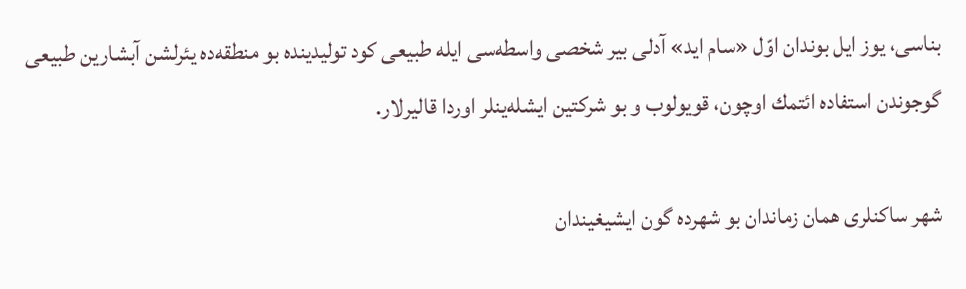بناسی، یوز ایل بوندان اوّل «سام اید» آدلی بیر شخصی واسطه‌سی ایله طبیعی كود تولیدینده بو منطقه‌ده یئرلشن آبشارین طبیعی گوجوندن استفاده ائتمك اوچون، قویولوب و بو شركتین ایشله‌ینلر اوردا قالیرلار.

شهر ساكنلری همان زماندان بو شهرده گون ایشیغیندان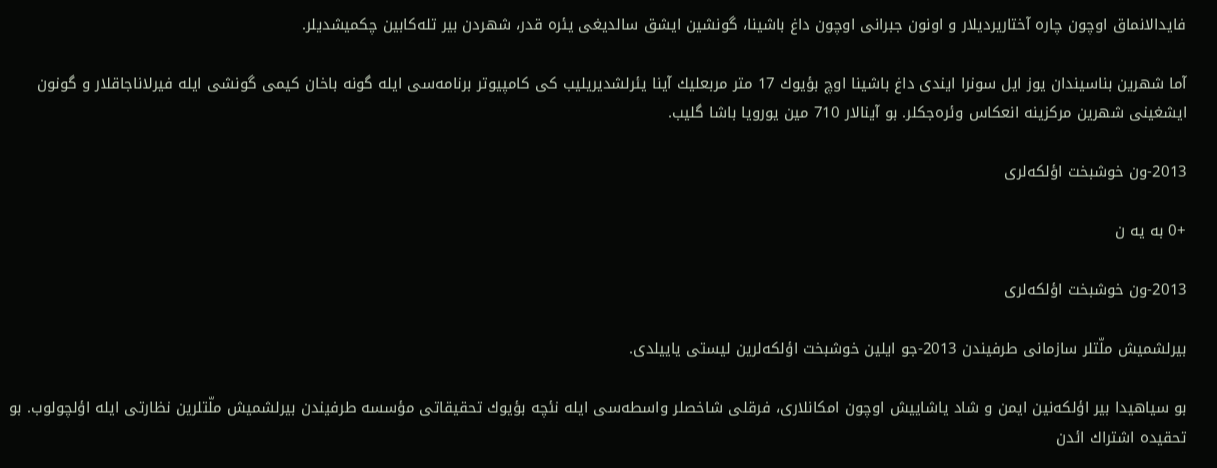فایدالانماق اوچون چاره آختاریردیلار و اونون جبرانی اوچون داغ باشینا، گونشین ایشق سالدیغی یئره قدر، شهردن بیر تله‌كابین چكمیشدیلر.

آما شهرین بناسیندان یوز ایل سونرا ایندی داغ باشینا اوچ بؤیوك 17 متر مربعلیك آینا یئرلشدیریلیب كی كامپیوتر برنامه‌سی ایله گونه باخان كیمی گونشی ایله فیرلاناجاقلار و گونون ایشغینی شهرین مركزینه انعكاس وئره‌جكلر. بو آینالار 710 مین یورویا باشا گلیب.

2013-ون خوشبخت اؤلكه‌لری

+0 به یه ن

2013-ون خوشبخت اؤلكه‌لری

بیرلشمیش ملّتلر سازمانی طرفیندن 2013-جو ایلین خوشبخت اؤلكه‌لرین لیستی یاییلدی.

بو سیاهیدا بیر اؤلكه‌نین ایمن و شاد یاشاییش اوچون امكانلاری، فرقلی شاخصلر واسطه‌سی ایله نئچه بؤیوك تحقیقاتی مؤسسه طرفیندن بیرلشمیش ملّتلرین نظارتی ایله اؤلچولوب. بو تحقیده اشتراك ائدن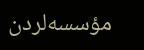مؤسسه‌لردن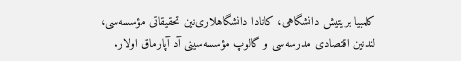كلمبیا بریتیش دانشگاهی، كانادا دانشگاهلاری‌نین تحقیقاتی مؤسسه‌سی، لندنین اقتصادی مدرسه‌سی و گالوپ مؤسسه‌سینی آد آپارماق اولار.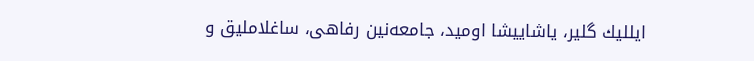ایللیك گلیر، یاشاییشا اومید، جامعه‌نین رفاهی، ساغلاملیق و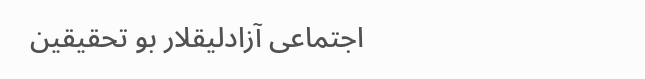اجتماعی آزادلیقلار بو تحقیقین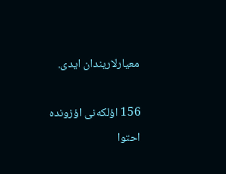معیارلاریندان ایدی.

156 اؤلكه‌نی اؤزونده احتوا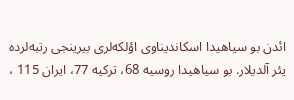ائدن بو سیاهیدا اسكاندیناوی اؤلكه‌لری بیرینجی رتبه‌لرده یئر آلدیلار. بو سیاهیدا روسیه 68، تركیه 77، ایران 115 ،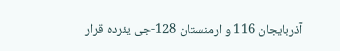آذربایجان 116 و ارمنستان 128-جی یئرده قرار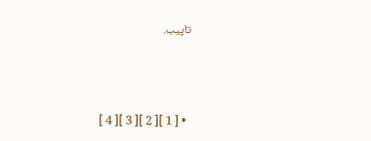تاپیب.



  • [ 1 ][ 2 ][ 3 ][ 4 ]